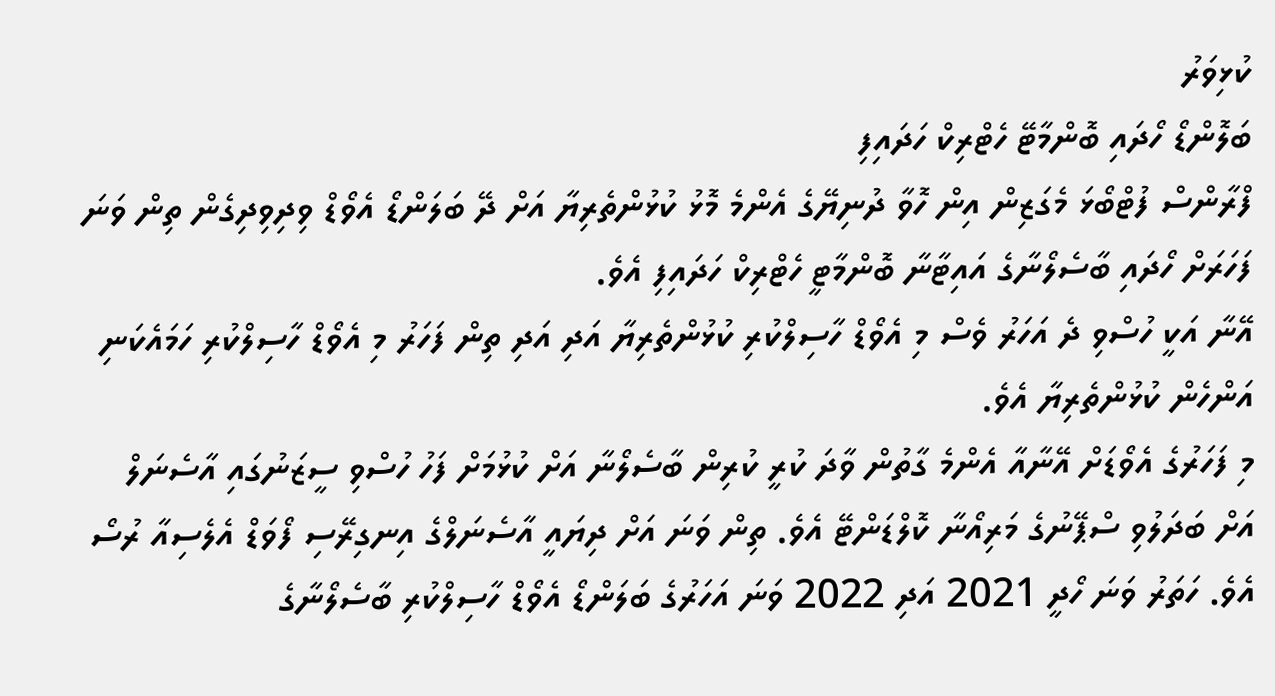ކުޅިވަރު
ބަލޮންޑޯ ހޯދައި ބޮންމާޓޭ ހެޓްރިކް ހަދައިފި
ފްރާންސް ފުޓްބޯޅަ މެގަޒިން އިން ހޮވާ ދުނިޔޭގެ އެންމެ މޮޅު ކުޅުންތެރިޔާ އަށް ދޭ ބަލަންޑޯ އެވޯޑް ވިދިވިދިގެން ތިން ވަނަ ފަހަރަށް ހޯދައި ބާސެލޯނާގެ އައިޓާނާ ބޮންމާޓީ ހެޓްރިކް ހަދައިފި އެވެ.
އޭނާ އަކީ ހުސްވި ދެ އަހަރު ވެސް މި އެވޯޑް ހާސިލްކުރި ކުޅުންތެރިޔާ އަދި އަދި ތިން ފަހަރު މި އެވޯޑް ހާސިލްކުރި ހަމައެކަނި އަންހެން ކުޅުންތެރިޔާ އެވެ.
މި ފަހަރުގެ އެވޯޑަށް އޭނާއާ އެންމެ ގާތުން ވާދަ ކުރީ ކުރިން ބާސެލޯނާ އަށް ކުޅުމަށް ފަހު ހުސްވި ސީޒަނުގައި އާސެނަލް އަށް ބަދަލުވި ސްޕޭނުގެ މަރިއޯނާ ކޮލްޑަންޓޭ އެވެ. ތިން ވަނަ އަށް ދިޔައީ އާސެނަލްގެ އިނގިރޭސި ފޯވަޑް އެލެސިއާ ރުސޯ އެވެ. ހަތަރު ވަނަ ހޯދީ 2021 އަދި 2022 ވަނަ އަހަރުގެ ބަލަންޑޯ އެވޯޑް ހާސިލްކުރި ބާސެލޯނާގެ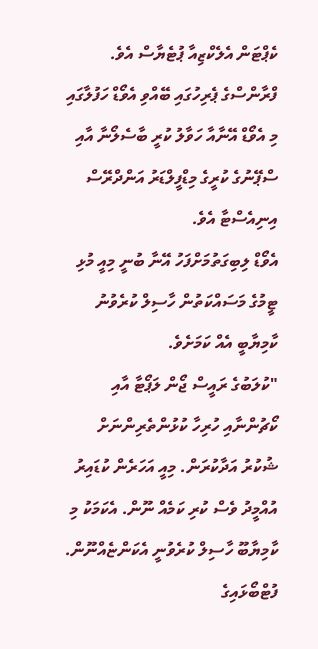ކެޕްޓަން އެލެކްޒިއާ ޕުޓެޔާސް އެވެ.
ފްރާންސްގެ ޕެރިހުގައި ބޭއްވި އެވޯޑް ހަފުލާގައި މި އެވޯޑް އޭނާއާ ހަވާލު ކުރީ ބާސެލޯނާ އާއި ސްޕޭނުގެ ކުރީގެ މިޑްފީލްޑަރު އަންދްރޭސް އިނިއެސްޓާ އެވެ.
އެވޯޑް ލިބިގަތުމަށްފަހު އޭނާ ބުނީ މިއީ މުޅި ޓީމުގެ މަސައްކަތުން ހާސިލް ކުރެވުނު ކާމިޔާބީ އެއް ކަމަށެވެ.
"ކުލަބުގެ ރައީސް ޖޯން ލަޕޯޓާ އާއި ކޯޗުންނާއި ހުރިހާ ކުޅުންތެރިންނަށް ޝުކުރު އަދާކުރަން. މިއީ އަހަރެން ކުޑައިރު އުއްމީދު ވެސް ކުރި ކަމެއް ނޫން. އެކަމަކު މި ކާމިޔާބޫ ހާސިލް ކުރެވުނީ އެކަންޏެއްނޫން. ފުޓްބޯޅައިގެ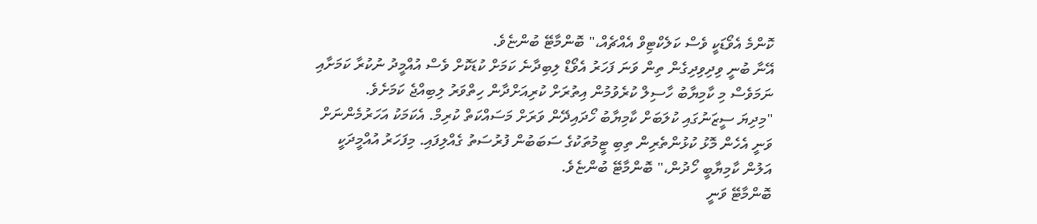ކޮންމެ އެވޯޑަކީ ވެސް ކަލެކްޓިވް އެއްޗެއް،" ބޮންމާޓޭ ބުންޏެވެ.
އޭނާ ބުނީ ވިދިވިދިގެން ތިން ވަނަ ފަހަރު އެވޯޑް ލިބިދާނެ ކަމަށް ކުޑަކޮށް ވެސް އުއްމީދު ނުކުރާ ކަމަށާއި ނަމަވެސް މި ކާމިޔާބު ހާސިލް ކުރެވުމުން އިތުރަށް ކުރިއަށްދާން ހިތްވަރު ލިބިއްޖެ ކަމަށެވެ.
"މިދިޔަ ސީޒަނުގައި ކުލަބަށް ކާމިޔާބު ހޯދައިދޭން ވަރަށް މަސައްކަތް ކުރިމް. އެކަމަކު އަހަރުމެންނަށް ވަނީ އެހެން މޮޅު ކުޅުންތެރިން ތިބި ޓީމުތަކުގެ ސަބަބުން ފުރުސަތު ގެއްލިފައި. މިފަހަރު އުއްމީދަކީ އަލުން ކާމިޔާބީ ހޯދުން،" ބޮންމާޓޭ ބުންޏެވެ.
ބޮންމާޓޭ ވަނީ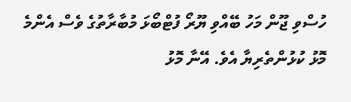ހުސްވި ޖޫން މަހު ބޭއްވި ޔޫރޯ ފުޓްބޯޅަ މުބާރާތުގެ ވެސް އެންމެ މޮޅު ކުޅުންތެރިޔާ އެވެ. އޭނާ މޮޅު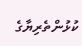ކުޅުންތެރިޔާގެ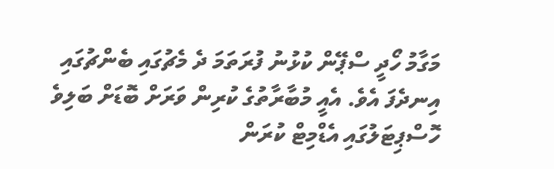މަގާމު ހޯދީ ސްޕޭން ކުޅުނު ފުރަތަމަ ދެ މެޗުގައި ބެންޗުގައި އިނދެފަ އެވެ. އެއީ މުބާރާތުގެ ކުރިން ވަރަށް ބޮޑަށް ބަލިވެ ހޮސްޕިޓަލުގައި އެޑްމިޓް ކުރަން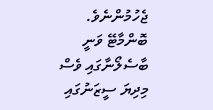ޖެހުމުންނެވެ.
ބޮންމާޓޭ ވަނީ ބާސެލޯނާގައި ވެސް މިދިޔަ ސީޒަނުގައި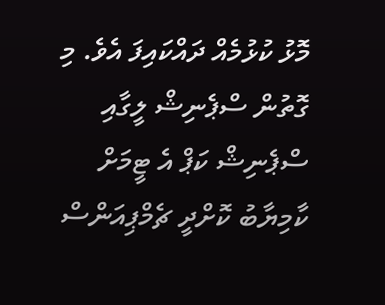މޮޅު ކުޅުމެއް ދައްކައިފަ އެވެ. މި ގޮތުން ސްޕެނިޝް ލީގާއި ސްޕެނިޝް ކަޕް އެ ޓީމަށް ކާމިޔާބު ކޮށްދީ ޗެމްޕިއަންސް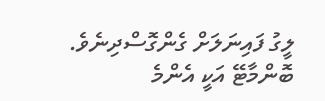ލީގު ފައިނަލަށް ގެންގޮސްދިނެވެ. ބޮންމާޓޭ އަކީ އެންމެ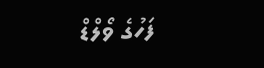ފަހުގެ ވޯލްޑް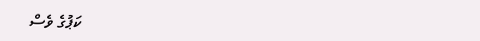ކަޕުގެ ވެސް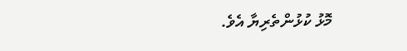މޮޅު ކުޅުންތެރިޔާ އެވެ.